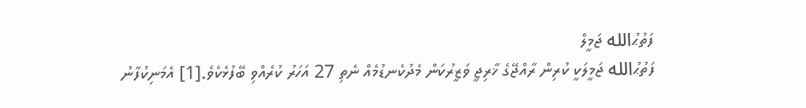ފަތުޙުالله ޖަމީލް
ފަތުޙުالله ޖަމީލަކީ ކުރިން ރާއްޖޭގެ ޚާރިޖީ ވަޒީރުކަން މެދުކެނޑުމެއް ނެތި 27 އަހަރު ކުރެއްވި ބޭފުޅެކެވެ.[1] އެމަނިކުފާނު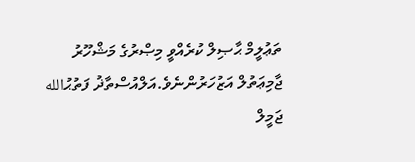ތަޢުލީމް ޙާޞިލް ކުރެއްވީ މިޞްރުގެ މަޝްހޫރު ޖާމިޢަތުލް އަޒުހަރުންނެވެ.އަލްއުސްތާޛު ފަތުޙުالله ޖަމީލް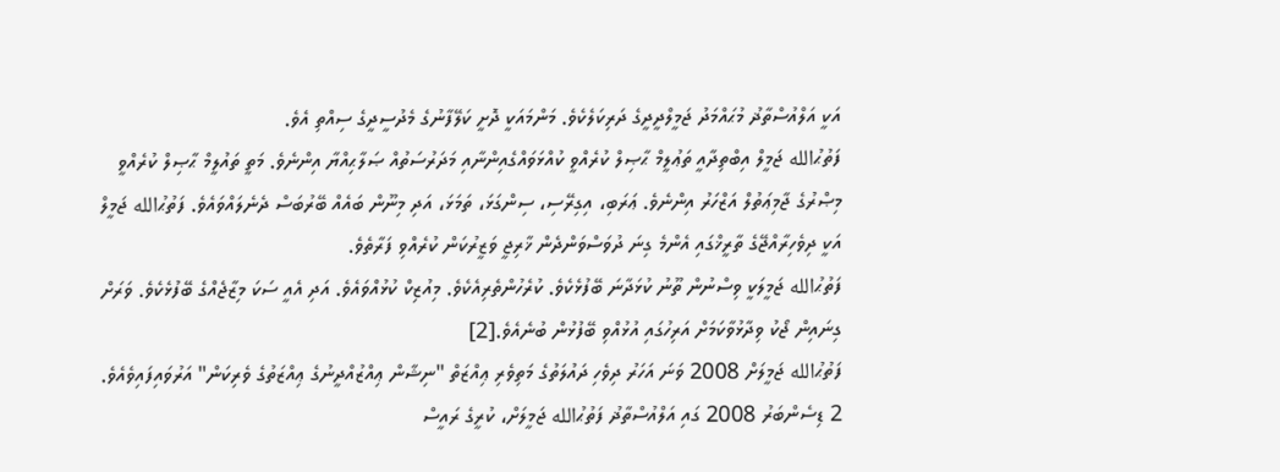އަކީ އަލްއުސްތާޛު މުޙައްމަދު ޖަމީލްދީދީގެ ދަރިކަލެކެވެ. މަންމައަކީ ދޮށީ ކަލޭފާނުގެ މެދުސީދީގެ ސިއްތި އެވެ.
ފަތުޙުالله ޖަމީލް އިބްތިދާއީ ތަޢުލީމް ޙާޞިލް ކުރެއްވީ ކުއްޅަވައްގެއިންނާއި މަދަރުސަތުއް ޞަލާޙިއްޔާ އިންނެވެ. މަތީ ތައުލީމް ޙާޞިލް ކުރެއްވީ މިޞްރުގެ ޖާމިޢަތުލް އަޒްހަރު އިންނެވެ. ޢަރަބި، އިގިރޭސި، ސިންގަޅަ، ތަމަޅަ، އަދި މިނޫން ބައެއް ބޭރުބަސް ދެނެލައްވައެވެ. ފަތުޙުالله ޖަމީލް އަކީ ދިވެހިރާއްޖޭގެ ތާރީޚްގައި އެންމެ ގިނަ ދުވަސްވަންދެން ޚާރިޖީ ވަޒީރުކަން ކުރެއްވި ފަރާތެވެ.
ފަތުޙުالله ޖަމީލަކީ ވިސްނުން ތޫނު ކުޅަދާނަ ބޭފުޅެކެވެ. ކުރެހުންތެރިއެކެވެ. މިއުޒިކް ކުޅުއްވައެވެ. އަދި އެއީ ސަކަ މިޒާޖެއްގެ ބޭފުޅެކެވެ. ވަރަށް ގިނައިން ޖޯކު ވިދާޅުވާކަމަށް އަރިހުގައި އުޅުއްވި ބޭފުޅުން ބުނެއެވެ.[2]
ފަތުޙުالله ޖަމީލަށް 2008 ވަނަ އަހަރު ދިވެހި ދައުލަތުގެ މަތިވެރި ޢިއްޒަތް "ނިޝާން ޢިއްޒުއްދީނުގެ ޢިއްޒަތުގެ ވެރިކަން" އަރުވައިފައިވެއެވެ. 2 ޑިސެންބަރު 2008 ގައި އަލްއުސްތާޛު ފަތުޙުالله ޖަމީލަށް، ކުރީގެ ރައީސް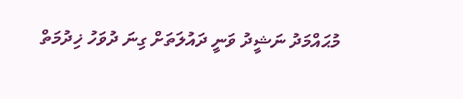މުޙައްމަދު ނަޝީދު ވަނީ ދައުލަތަށް ގިނަ ދުވަހު ޚިދުމަތް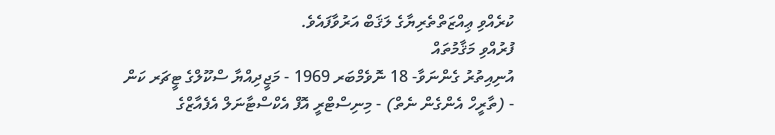ކުރެއްވި ޢިއްޒަތްތެރިޔާގެ ލަޤަބް އަރުވާފައެވެ.
ފުރުއްވި މަޤާމުތައް
އުނިއިތުރު ގެންނަވާ- 18 ނޮވެމްބަރ 1969 - މަޖީދިއްޔާ ސްކޫލްގެ ޓީޗަރ ކަން
- (ތާރީހް އެންގެން ނެތް) - މިނިސްޓްރީ އޮފް އެކްސްޓާނަލް އެފެއާޒްގެ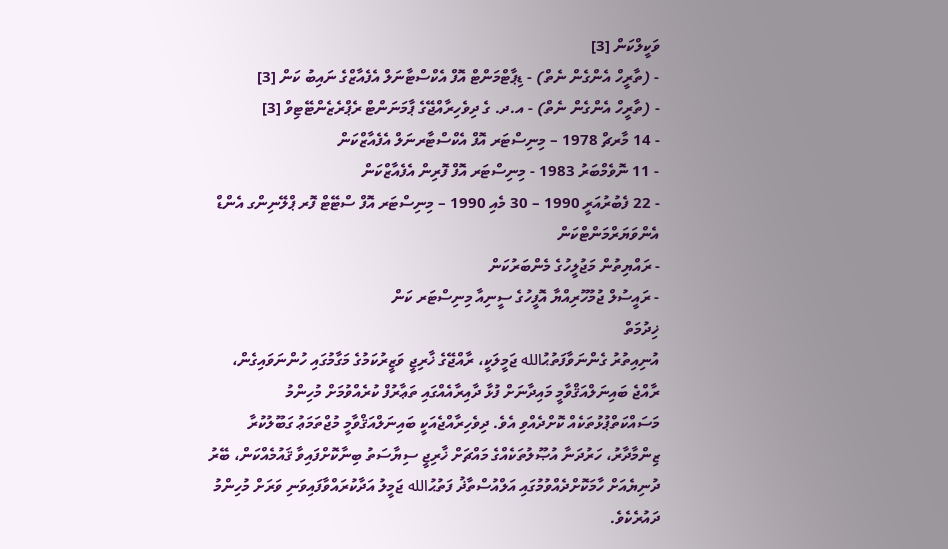ވަކީލްކަން [3]
- (ތާރީހް އެންގެން ނެތް) - ޑިޕާޓްމަންޓް އޮފް އެކްސްޓާނަލް އެފެއާޒްގެ ނައިބު ކަން [3]
- (ތާރީހް އެންގެން ނެތް) - އ.ދ. ގެ ދިވެހިރާއްޖޭގެ ޕާމަނަންޓް ރެޕްރެޒެންޓޭޓިވް [3]
- 14 މާރޗް 1978 – މިނިސްޓަރ އޮފް އެކްސްޓާރނަލް އެފެއާޒްކަން
- 11 ނޮވެމްބަރު 1983 - މިނިސްޓަރ އޮފް ފޮރިން އެފެއާޒްކަން
- 22 ފެބުރުއަރީ 1990 – 30 މެއި 1990 – މިނިސްޓަރ އޮފް ސްޓޭޓް ފޮރ ޕްލޭނިންގ އެންޑް އެންވަޔަރްމަންޓްކަން
- ރައްޔިތުން މަޖުލީހުގެ މެންބަރުކަން
- ރައީސުލް ޖުމުހޫރިއްޔާ އޮފީހުގެ ސީނިއާ މިނިސްޓަރ ކަން
ޚިދުމަތް
އުނިއިތުރު ގެންނަވާފަތުޙުالله ޖަމީލަކީ، ރާއްޖޭގެ ޚާރިޖީ ވަޒީރުކަމުގެ މަގާމުގައި ހުންނަވައިގެން، ރާއްޖެ ބައިނަލްއަޤްވާމީ މައިދާނަށް ފުޅާ ދާއިރާއެއްގައި ތަޢާރުފް ކުރެއްވުމަށް މުހިންމު މަސައްކަތްޕުޅުތަކެއް ކޮށްދެއްވި އެވެ. ދިވެހިރާއްޖެއަކީ ބައިނަލްއަޤްވާމީ މުޖްތަމަޢު ގަބޫލުކުރާ ޒިންމާދާރު، ހަރުދަނާ އުޞޫލުތަކެއްގެ މައްޗަށް ޚާރިޖީ ސިޔާސަތު ބިނާކޮށްފައިވާ ޤައުމެއްކަން، ބޭރު ދުނިޔެއަށް ހާމަކޮށްދެއްވުމުގައި އަލްއުސްތާޛު ފަތުޙުالله ޖަމީލު އަދާކުރައްވާފައިވަނި ވަރަށް މުހިންމު ދައުރެކެވެ.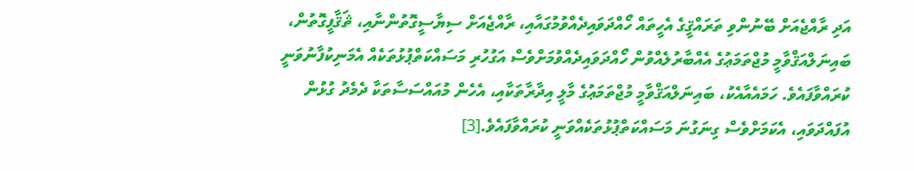އަދި ރާއްޖެއަށް ބޭނުންވި ތަރައްޤީގެ އެހީތައް ހޯއްދަވައިދެއްވުމުގައާއި، ރާއްޖެއަށް ސިޔާސީގޮތުންނާއި، ޘަޤާފީގޮތުން، ބައިނަލްއަޤްވާމީ މުޖްތަމަޢުގެ އެއްބާރުލެއްވުން ހޯއްދަވައިދެއްވުމަށްވެސް އަގުހުރި މަސައްކަތްޕުޅުތަކެއް އެމަނިކުފާނުވަނީ ކުރައްވާފައެވެ. ހަމައެއާއެކު، ބައިނަލްއަޤްވާމީ މުޖްތަމަޢުގެ މާލީ އިދާރާތަކާއި، އެހެން މުއައްސަސާތަކާ ދެމެދު ގުޅުން އުފައްދަވައި، އެކަމަށްވެސް ގިނަގުނަ މަސައްކަތްޕުޅުތަކެއްވަނީ ކުރައްވާފައެވެ.[3]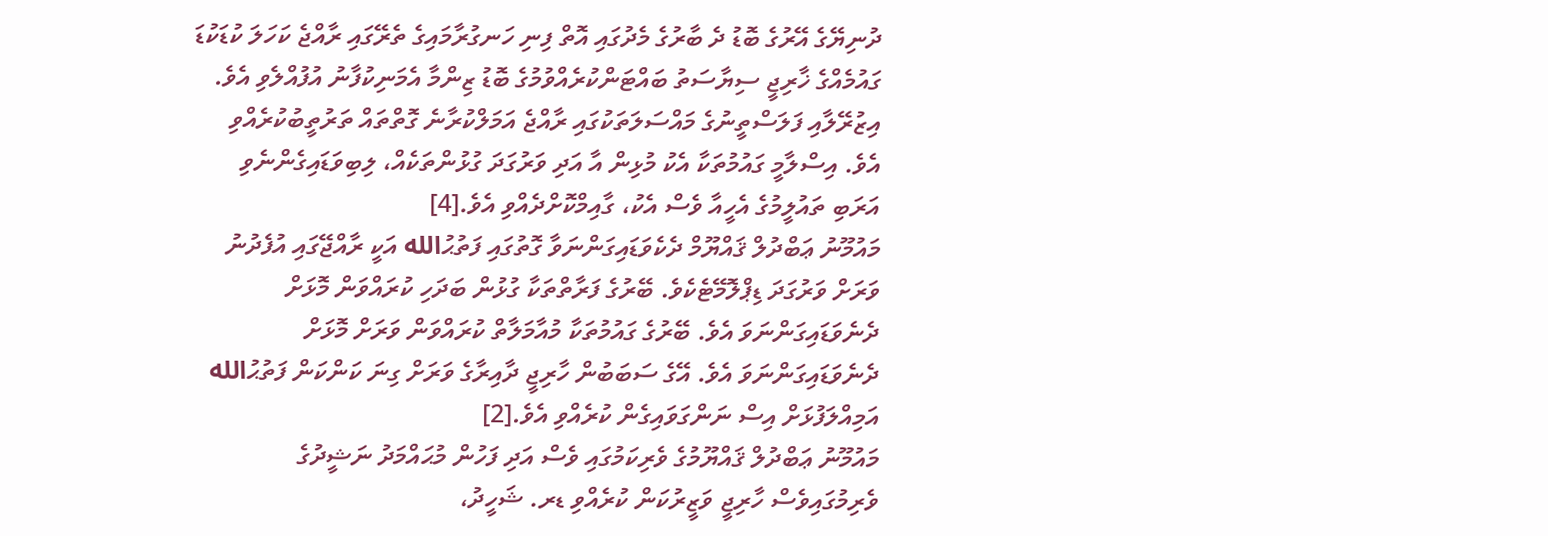ދުނިޔޭގެ އޭރުގެ ބޮޑު ދެ ބާރުގެ މެދުގައި އޮތް ފިނި ހަނގުރާމައިގެ ތެރޭގައި ރާއްޖެ ކަހަލަ ކުޑަކުޑަ ގައުމެއްގެ ޚާރިޖީ ސިޔާސަތު ބައްޓަންކުރެއްވުމުގެ ބޮޑު ޒިންމާ އެމަނިކުފާނު އުފުއްލެވި އެވެ. އިޒުރޭލާއި ފަލަސްތީނުގެ މައްސަލަތަކުގައި ރާއްޖެ އަމަލްކުރާނެ ގޮތްތައް ތަރުތީބުކުރެއްވި އެވެ. އިސްލާމީ ގައުމުތަކާ އެކު މުޅިން އާ އަދި ވަރުގަދަ ގުޅުންތަކެއް، ލިބިވަޑައިގެންނެވި އަރަބި ތައުލީމުގެ އެހީއާ ވެސް އެކު، ގާއިމްކޮށްދެއްވި އެވެ.[4]
މައުމޫނު ޢަބްދުލް ޤައްޔޫމް ދެކެވަޑައިގަންނަވާ ގޮތުގައި ފަތުޙުالله އަކީ ރާއްޖޭގައި އުފެދުނު ވަރަށް ވަރުގަދަ ޑިޕްލޮމޭޓެކެވެ. ބޭރުގެ ފަރާތްތަކާ ގުޅުން ބަދަހި ކުރައްވަން މޮޅަށް ދެނެވަޑައިގަންނަވަ އެވެ. ބޭރުގެ ގައުމުތަކާ މުއާމަލާތް ކުރައްވަން ވަރަށް މޮޅަށް ދެނެވަޑައިގަންނަވަ އެވެ. އޭގެ ސަބަބުން ހާރިޖީ ދާއިރާގެ ވަރަށް ގިނަ ކަންކަން ފަތުޙުالله އަމިއްލަފުޅަށް އިސް ނަންގަވައިގެން ކުރެއްވި އެވެ.[2]
މައުމޫނު ޢަބްދުލް ޤައްޔޫމުގެ ވެރިކަމުގައި ވެސް އަދި ފަހުން މުޙައްމަދު ނަޝީދުގެ ވެރިމުގައިވެސް ހާރިޖީ ވަޒީރުކަން ކުރެއްވި ޑރ. ޝަހީދު،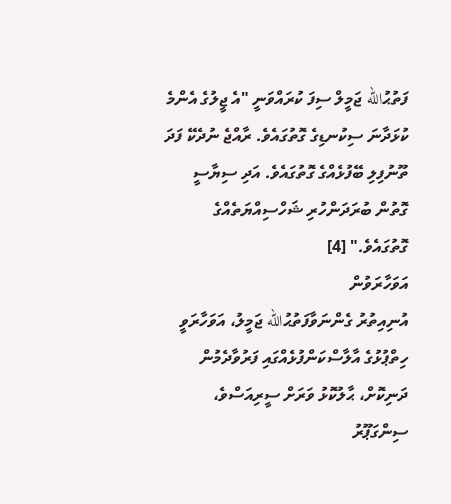ފަތުޙުالله ޖަމީލް ސިފަ ކުރައްވަނީ "އެ ޖީލުގެ އެންމެ ކުޅަދާނަ ސިކުނޑިގެ ގޮތުގައެވެ. ރާއްޖެ ނުދެކޭ ފަދަ ތޫނުފިލި ބޭފުޅެއްގެ ގޮތުގައެވެ. އަދި ސިޔާސީ ގޮތުން ބުރަދަންހުރި ޝަހްސިއްޔަތެއްގެ ގޮތުގައެވެ." [4]
އަވަހާރަވުން
އުނިއިތުރު ގެންނަވާފަތުޙުالله ޖަމީލު، އަވަހާރަވީ ހިތްޕުޅުގެ އާލާސްކަންފުޅެއްގައި ފަރުވާދެމުން ދަނިކޮށް، ޙާލުކޮޅު ވަރަށް ސީރިއަސްވެ، ސިންގަޕޫރު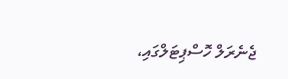ޖެނެރަލް ހޮސްޕިޓަލްގައި،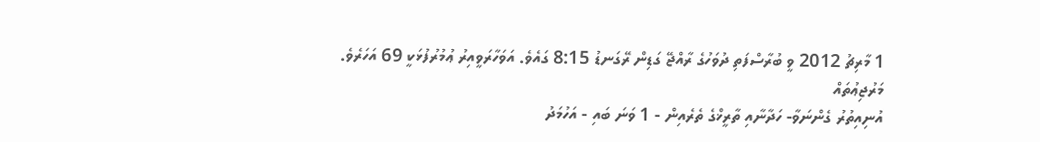1 މާރިޗު 2012 ވީ ބުރާސްފަތި ދުވަހުގެ ރާއްޖޭ ގަޑިން ރޭގަނޑު 8:15 ގައެވެ. އަވަހާރަވީއިރު ޢުމުރުފުޅަކީ 69 އަހަރެވެ.
މަރުޖިޢުތައް
އުނިއިތުރު ގެންނަވާ- ހަދާނާއި ތާރީޚްގެ ތެރެއިން - 1 ވަނަ ބައި - އަހުމަދު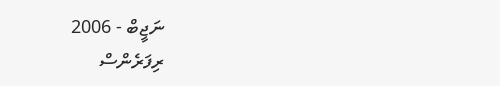ނަޖީބް - 2006
ރިފަރެންސް